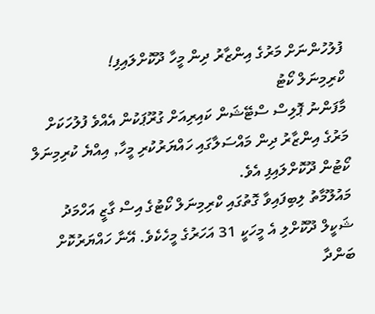ފުލުހުންނަށް މަރުގެ އިންޒާރު ދިން މީހާ ދޫކޮށްލައިފި!
ކްރިމިނަލް ކޯޓު
މާފަންނު ޕޮލިސް ސްޓޭޝަން ކައިރިއަށް ގުރޫޕަކުން އެއްވެ ފުލުހަކަށް މަރުގެ އިންޒާރު ދިން މައްސަލާގައި ހައްޔަރުކުރި މީހާ, އިއްޔެ ކުރިމިނަލް ކޯޓުން ދޫކޮށްލައިފި އެވެ.
މައުލޫމާތު ލިބިފައިވާ ގޮތުގައި ކްރިމިނަލް ކޯޓުގެ އިސް ގާޒީ އަހްމަދު ޝަކީލް ދޫކޮށްލި އެ މީހަކީ 31 އަހަރުގެ މީހެކެވެ. އޭނާ ހައްޔަރުކޮށް ބަންދާ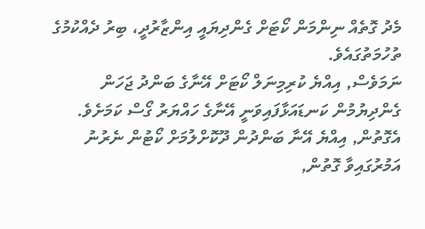މެދު ގޮތެއް ނިންމަން ކޯޓަށް ގެންދިޔައީ އިންޒާރުދީ، ބިރު ދެއްކުމުގެ ތުހުމަތުގައެވެ.
ނަމަވެސް, އިއްޔެ ކުރިމިނަލް ކޯޓަށް އޭނާގެ ބަންދު ޖަހަން ގެންދިޔުމުން ކަނޑައަޅާފައިވަނީ އޭނާގެ ހައްޔަރު ގޯސް ކަމަށެވެ. އެގޮތުން, އިއްޔެ އޭނާ ބަންދުން ދޫކޮށްލުމަށް ކޯޓުން ނެރުނު އަމުރުގައިވާ ގޮތުން,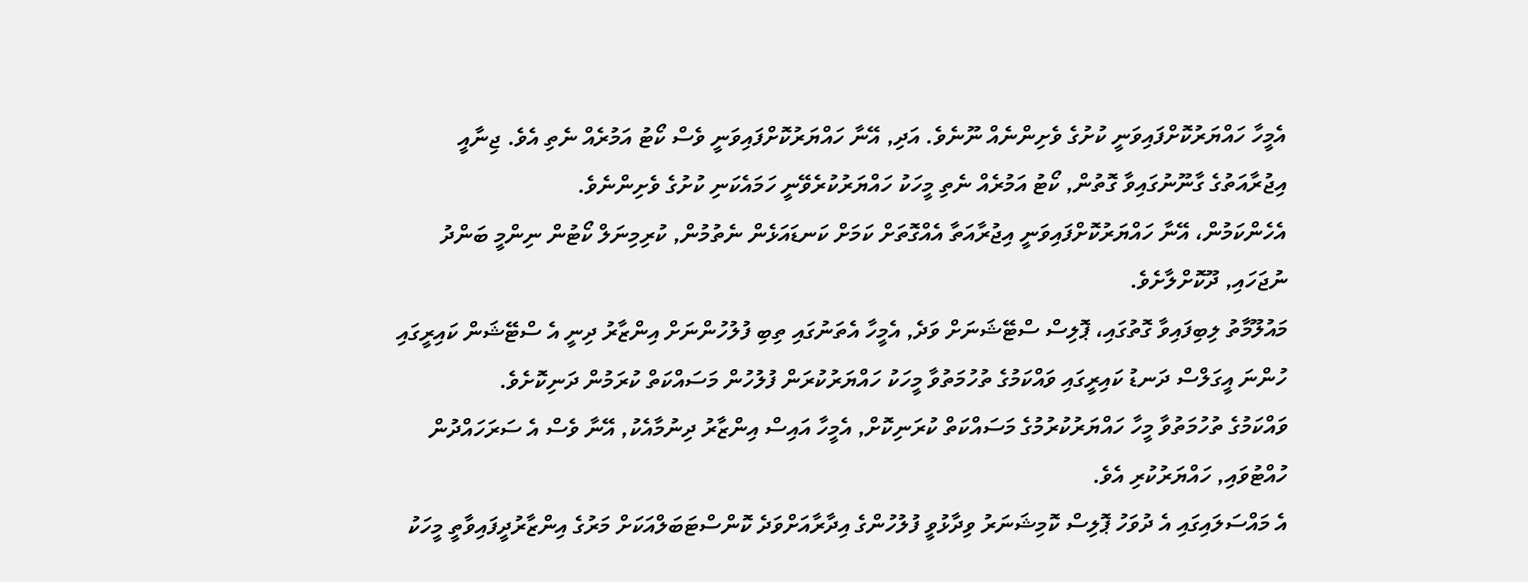އެމީހާ ހައްޔަރުކޮށްފައިވަނީ ކުށުގެ ވެށިންނެއް ނޫނެވެ. އަދި, އޭނާ ހައްޔަރުކޮށްފައިވަނީ ވެސް ކޯޓު އަމުރެއް ނެތި އެވެ. ޖިނާއީ އިޖުރާއަތުގެ ގާނޫނުގައިވާ ގޮތުން, ކޯޓު އަމުރެއް ނެތި މީހަކު ހައްޔަރުކުރެވޭނީ ހަމައެކަނި ކުށުގެ ވެށިންނެވެ.
އެހެންކަމުން، އޭނާ ހައްޔަރުކޮށްފައިވަނީ އިޖުރާއަތާ އެއްގޮތަށް ކަމަށް ކަނޑައަޅެން ނެތުމުން, ކުރިމިނަލް ކޯޓުން ނިންމީ ބަންދު ނުޖަހައި, ދޫކޮށްލާށެވެ.
މައުލޫމާތު ލިބިފައިވާ ގޮތުގައި، ޕޮލިސް ސްޓޭޝަނަށް ވަދެ, އެމީހާ އެތަނުގައި ތިބި ފުލުހުންނަށް އިންޒާރު ދިނީ އެ ސްޓޭޝަން ކައިރީގައި ހުންނަ އީގަލްސް ދަނޑު ކައިރީގައި ވައްކަމުގެ ތުހުމަތުވާ މީހަކު ހައްޔަރުކުރަން ފުލުހުން މަސައްކަތް ކުރަމުން ދަނިކޮށެވެ.
ވައްކަމުގެ ތުހުމަތުވާ މީހާ ހައްޔަރުކުރުމުގެ މަސައްކަތް ކުރަނިކޮށް, އެމީހާ އައިސް އިންޒާރު ދިނުމާއެކު, އޭނާ ވެސް އެ ސަރަހައްދުން ހުއްޓުވައި, ހައްޔަރުކުރި އެވެ.
އެ މައްސަލައިގައި އެ ދުވަހު ޕޮލިސް ކޮމިޝަނަރު ވިދާޅުވީ ފުލުހުންގެ އިދާރާއަށްވަދެ ކޮންސްޓަބަލްއަކަށް މަރުގެ އިންޒާރުދީފައިވާތީ މީހަކު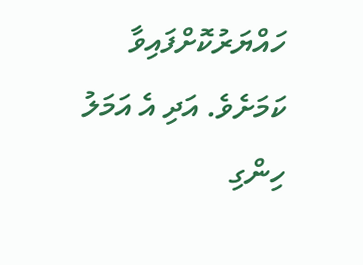ހައްޔަރުކޮށްފައިވާ ކަމަށެވެ. އަދި އެ އަމަލު ހިންގި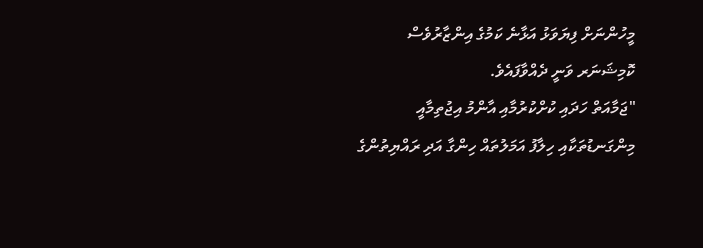މީހުންނަށް ފިޔަވަޅު އަޅާނެ ކަމުގެ އިންޒާރުވެސް ކޮމިޝަނަރ ވަނީ ދެއްވާފައެވެ.
"ޖަމާއަތް ހަދައި ކުށްކުރުމާއި އާންމު އިޖުތިމާއީ މިންގަނޑުތަކާއި ހިލާފު އަމަލުތައް ހިންގާ އަދި ރައްޔިތުންގެ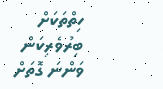ހިތްތަކަށް ބިރުވެރިކަން ވަންނަ ގޮތަށް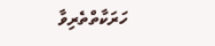ހަރަކާތްތެރިވާ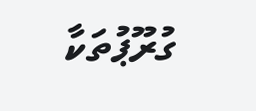ގުރޫޕުތަކާ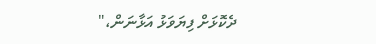ދެކޮޅަށް ފިޔަވަޅު އަޅާނަން،"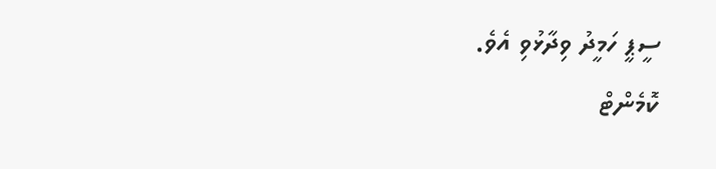ސީޕީ ހަމީދު ވިދާޅުވި އެވެ.
ކޮމެންޓް